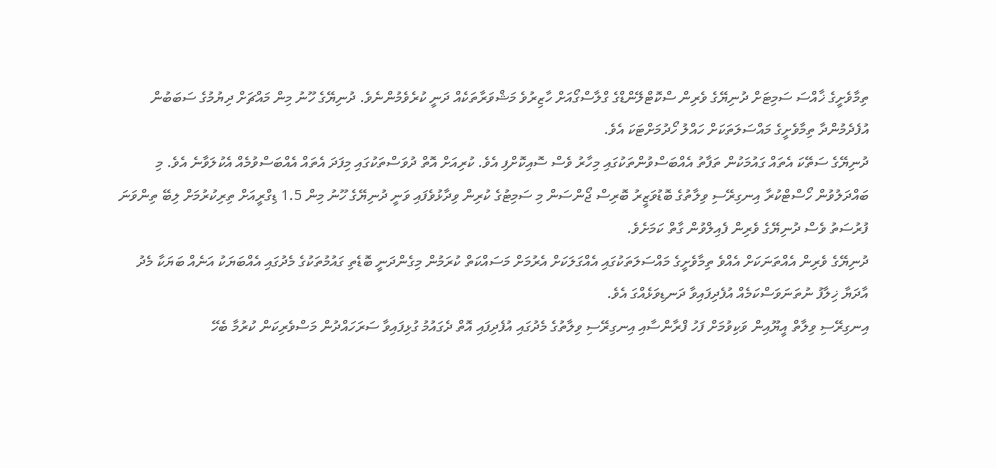ތިމާވެށީގެ ޚާއްސަ ސަމިޓަށް ދުނިޔޭގެ ވެރިން ސްކޮޓްލޭންޑްގެ ގްލާސްގޯއަށް ހާޒިރުވެ މަޝްވަރާތަކެއް ދަނީ ކުރެވެމުންނެވެ. ދުނިޔޭގެ ހޫނު މިން މައްޗަށް ދިޔުމުގެ ސަބަބުން އުފެދެމުންދާ ތިމާވެށީގެ މައްސަލަތަކަށް ހައްލު ހޯދުމަށްޓަކަ އެވެ.
ދުނިޔޭގެ ސަތޭކަ އެތައް ގައުމަކުން ތަފާތު އެއްބަސްވުންތަކުގައި މިހާރު ވެސް ސޮއިކޮށްފި އެވެ. ކުރިއަށް އޮތް ދުވަސްތަކުގައި މިފަދަ އެތައް އެއްބަސްވުމެއް އެކުލަވާނެ އެވެ. މި ބައްދަލުވުން ހޯސްޓްކުރާ އިނގިރޭސި ވިލާތުގެ ބޮޑުވަޒީރު ބޮރިސް ޖޯންސަން މި ސަމިޓުގެ ކުރިން ވިދާޅުވެފައި ވަނީ ދުނިޔޭގެ ހޫނު މިން 1.5 ޑިގްރީއަށް ތިރިކުރުމަށް ލިބޭ ތިންވަނަ ފުރުސަތު ވެސް ދުނިޔޭގެ ވެރިން ފެއިލްވުން ގާތް ކަމަށެވެ.
ދުނިޔޭގެ ވެރިން އެއްތަނަކަށް އެއްވެ ތިމާވެށީގެ މައްސަލަތަކުގައި އެއްގަލަކަށް އެރުމަށް މަސައްކަތް ކުރަމުން މިގެންދަނީ ބޮޑެތި ގައުމުތަކުގެ މެދުގައި އެއްބަޔަކު އަނެއް ބަޔަކާ މެދު އާދަޔާ ޚިލާފު ނުތަނަވަސްކަމެއް އުފެދިފައިވާ ދަނޑިވަޅެއްގަ އެވެ.
އިނގިރޭސި ވިލާތް އީޔޫއިން ވަކިވުމަށް ފަހު ފްރާންސާއި އިނގިރޭސި ވިލާތުގެ މެދުގައި އުފެދިފައި އޮތް ދެގައުމު ގުޅިފައިވާ ސަރަހައްދުން މަސްވެރިކަން ކުރުމާ ބެހޭ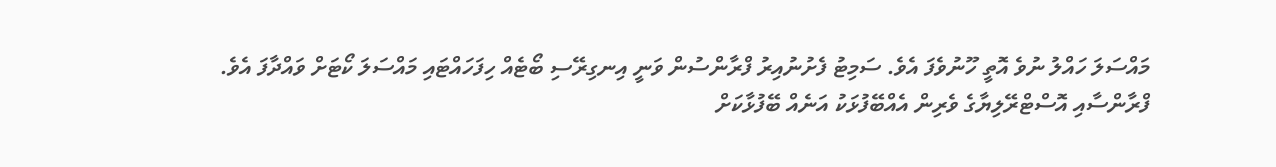މައްސަލަ ހައްލު ނުވެ އޮތީ ހޫނުވެފަ އެވެ. ސަމިޓު ފެށުނުއިރު ފްރާންސުން ވަނީ އިނގިރޭސި ބޯޓެއް ހިފަހައްޓައި މައްސަލަ ކޯޓަށް ވައްދާފަ އެވެ.
ފްރާންސާއި އޮސްޓްރޭލިޔާގެ ވެރިން އެއްބޭފުޅަކު އަނެއް ބޭފުޅާކަށް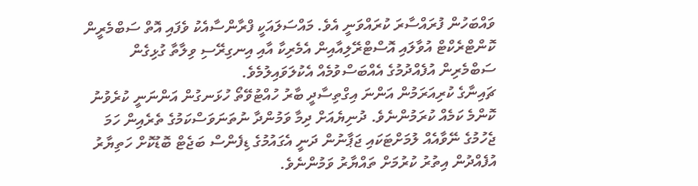ވައްބަހުން ފުރައްސާރަ ކުރައްވަނީ އެވެ. މައްސަލައަކީ ފްރާންސާއެކު ވެފައި އޮތް ސަބްމެރީން ކޮންޓްރެކްޓް އުވާލައި އޮސްޓްރޭލިއާއިން އެމެރިކާ އާއި އިނގިރޭސި ވިލާތާ ގުޅިގެން ސަބްމެރިން އުފެއްދުމުގެ އެއްބަސްވުމެއް އެކުލަވައިލުމެވެ.
ޗައިނާގެ ކުރިއަރަމުން އަންނަ އިގްތިސާދީ ބާރު ހުއްޓުވޭތޯ ހުޅަނގުން އަންނަނީ ކުރެވުނު ކޮންމެ ކަމެއް ކުރަމުންނެވެ. ދުނިޔެއަށް ދިމާ ވަމުންދާ ނުތަނަވަސްކަމުގެ ތެރެއިން ހަމަ ޖެހުމުގެ ނޭވާއެއް ލުމަށްޓަކައި ޖަޕާނުން ދަނީ އެގައުމުގެ ޑިފެންސް ބަޖެޓް ބޮޑުކޮށް ހަތިޔާރު އުފެއްދުން އިތުރު ކުރުމަށް ތައްޔާރު ވަމުންނެވެ.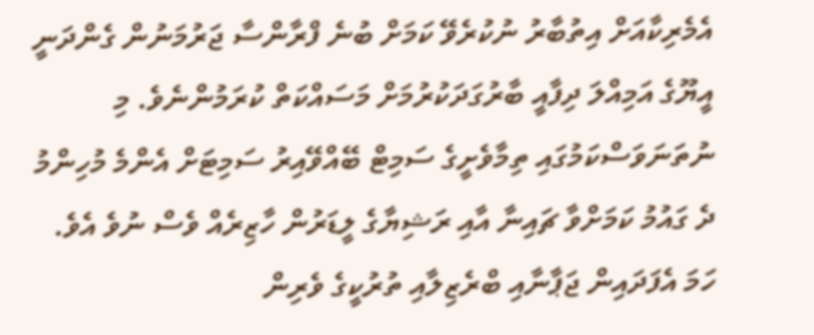އެމެރިކާއަށް އިތުބާރު ނުކުރެވޭ ކަމަށް ބުނެ ފްރާންސާ ޖަރުމަނުން ގެންދަނީ އީޔޫގެ އަމިއްލަ ދިފާއީ ބާރުގަދަކުރުމަށް މަސައްކަތް ކުރަމުންނެވެ. މި ނުތަނަވަސްކަމުގައި ތިމާވެށީގެ ސަމިޓް ބޭއްވޭއިރު ސަމިޓަށް އެންމެ މުހިންމު ދެ ގައުމު ކަމަށްވާ ޗައިނާ އާއި ރަޝިޔާގެ ލީޑަރުން ހާޒިރެއް ވެސް ނުވެ އެވެ. ހަމަ އެފަދައިން ޖަޕާނާއި ބްރެޒިލާއި ތުރުކީގެ ވެރިން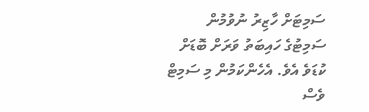ސަމިޓަށް ހާޒިރު ނުވުމުން ސަމިޓުގެ ހައިބަތު ވަރަށް ބޮޑަށް ކުޑަވެ އެވެ. އެހެންކަމުން މި ސަމިޓް ވެސް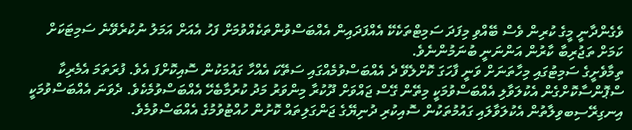ވެގެންދާނީ މީގެ ކުރިން ވެސް ބޭއްވި މިފަދަ ސަމިޓްތަކެކޭ އެއްފަދައިން އެއްބަސްވުންތަކެއްވުމަށް ފަހު އެއަށް އަމަލު ނުކުރެވޭނެ ސަމިޓަކަށް ކަމަށް ތަޖުރިބާ ކާރުން އަންނަނީ ބުނަމުންނެވެ.
ތިމާވެށީގެ ސަމިޓުގައި މިހާތަނަށް ވަނީ ފާހަގަ ކޮށްލެވޭ ދެ އެއްބަސްވުމެއްގައި ސަތޭކަ އެއްހާ ގައުމަކުން ސޮއިކޮށްފަ އެވެ. ފުރަތަމަ އެމެރިކާ ސްޕޮންސާކޮށްގެން އެކުލަވާލި އެއްބަސްވުމަކީ މިތޭން ގޭސް ޖައްވަށް ދޫކުރާ މިންވަރު މަދު ކުރުމާބެހޭ އެއްބަސްވުމެކެވެ. ދެވަނަ އެއްބަސްވުމަކީ އިނގިރޭސިބވިލާތުން އެކުލަވާލައި ގައުމުތަކުން ސޮއިކުރި ދުނިޔޭގެ ޖަންގަލިތައް ކޮށުން ހުއްޓުވުމުގެ އެއްބަސްވުމެވެ.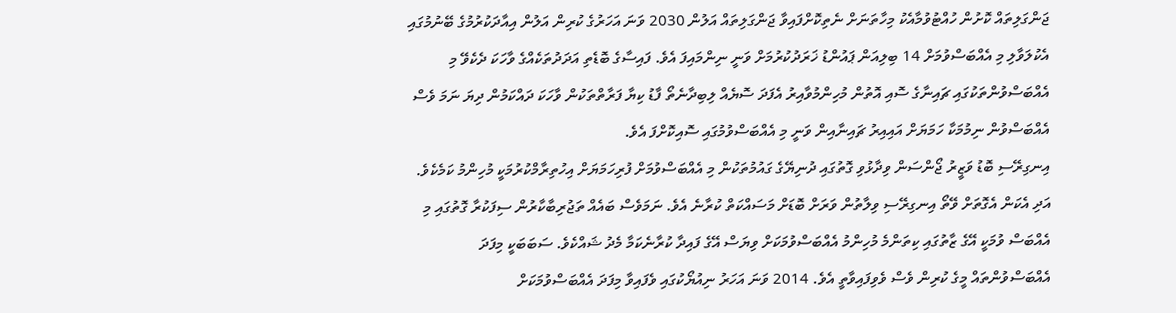ޖަންގަލިތައް ކޮށުން ހުއްޓުވުމާއެކު މިހާތަނަށް ނެތިކޮށްފައިވާ ޖަންގަލިތައް އަލުން 2030 ވަނަ އަހަރުގެ ކުރިން އަލުން އިއާދަކުރުމުގެ ބޭނުމުގައި އެކުލަވާލި މި އެއްބަސްވުމަށް 14 ބިލިއަން ޕައުންޑު ޚަރަދުކުރުމަށް ވަނީ ނިންމައިފަ އެވެ. ފައިސާގެ ބޮޑެތި އަދަދުތަކެއްގެ ވާހަކަ ދެކެވޭ މި އެއްބަސްވުންތަކުގައި ޗައިނާގެ ސޮއި އޮތުން މުހިންމުވާއިރު އެފަދަ ސޮޔެއް ލިބިދާނެތޯ ފާޑު ކިޔާ ފަރާތްތަކުން ވާހަކަ ދައްކަމުން ދިޔަ ނަމަ ވެސް އެއްބަސްވުން ނިމުމަކާ ހަމަޔަށް އައިއިރު ޗައިނާއިން ވަނީ މި އެއްބަސްވުމުގައި ސޮއިކޮށްފަ އެވެ.
އިނގިރޭސި ބޮޑު ވަޒީރު ޖޯންސަން ވިދާޅުވި ގޮތުގައި ދުނިޔޭގެ ގައުމުތަކުން މި އެއްބަސްވުމަށް ފުރިހަމަޔަށް އިހުތިރާމްކުރުމަކީ މުހިންމު ކަމެކެވެ. އަދި އެކަން އެގޮތަށް ވޭތޯ އިނގިރޭސި ވިލާތުން ވަރަށް ބޮޑަށް މަސައްކަތް ކުރާނެ އެވެ. ނަމަވެސް ބައެއް ތަޖުރިބާކާރުން ސިފަކުރާ ގޮތުގައި މި އެއްބަސް ވުމަކީ އޭގެ ޒާތުގައި ކިތަންމެ މުހިންމު އެއްބަސްވުމަކަށް ވިޔަސް އޭގެ ފައިދާ ކުރާނެކަމާ މެދު ޝައްކެވެ. ސަބަބަކީ މިފަދަ އެއްބަސްވުންތައް މީގެ ކުރިން ވެސް ވެވިފައިވާތީ އެވެ. 2014 ވަނަ އަހަރު ނިއުޔޯކުގައި ވެފައިވާ މިފަދަ އެއްބަސްވުމަކަށް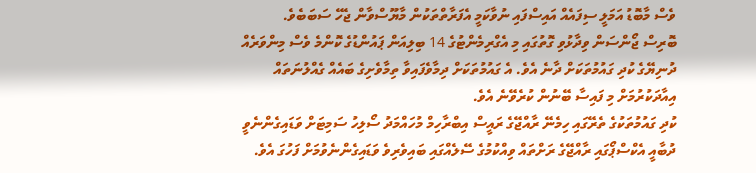ވެސް މާބޮޑު އަމަލީ ސިފައެއް އައިސްފައި ނުވާކަމީ އެފަރާތްތަކުން މާޔޫސްވާން ޖެހޭ ސަބަބެވެ.
ބޮރިސް ޖޯންސަން ވިދާޅުވި ގޮތުގައި މި އެގްރިމެންޓުގެ 14 ބިލިއަން ޕައުންޑުގެ ކޮންމެ ވެސް މިންވަރެއް ދުނިޔޭގެ ކުދި ގައުމުތަކަށް ދާނެ އެވެ. އެ ގައުމުތަކަށް ދިމާވެފައިވާ ތިމާވެށިގެ ބައެއް ގެއްލުނަތައް އިއާދަކުރުމަށް މި ފައިސާ ބޭނުން ކުރެވޭނެ އެވެ.
ކުދި ގައުމުތަކުގެ ތެރޭގައި ހިމެނޭ ރާއްޖޭގެ ރައީސް އިބްރާހިމް މުހައްމަދު ސޯލިހު ސަމިޓަށް ވަޑައިގެންނެވީ ދުބާއީ އެކްސްޕޯގައި ރާއްޖޭގެ ރަށްތައް ވިއްކުމުގެ ސޭލެއްގައި ބައިވެރިވެ ވަޑައިގެންނެވުމަށް ފަހުގަ އެވެ.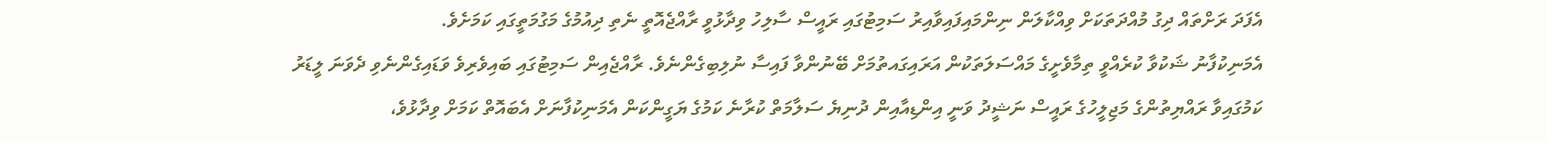އެފަދަ ރަށްތައް ދިގު މުއްދަތަކަށް ވިއްކާލަން ނިންމައިފައިވާއިރު ސަމިޓުގައި ރައީސް ސާލިހު ވިދާޅުވީ ރާއްޖެއޮތީ ނެތި ދިއުމުގެ މަގުމަތީގައި ކަމަށެވެ.
އެމަނިކުފާނު ޝަކުވާ ކުރެއްވީ ތިމާވެށީގެ މައްސަލަތަކުން އަރައިގައތުމަށް ބޭނުންވާ ފައިސާ ނުލިބިގެންނެވެ. ރާއްޖެއިން ސަމިޓުގައި ބައިވެރިވެ ވަޑައިގެންނެވި ދެވަނަ ލީޑަރު ކަމުގައިވާ ރައްޔިތުންގެ މަޖިލީހުގެ ރައީސް ނަޝީދު ވަނީ އިންޑިއާއިން ދުނިޔެ ސަލާމަތް ކުރާނެ ކަމުގެ ޔަގީންކަން އެމަނިކުފާނަށް އެބައޮތް ކަމަށް ވިދާޅުވެ،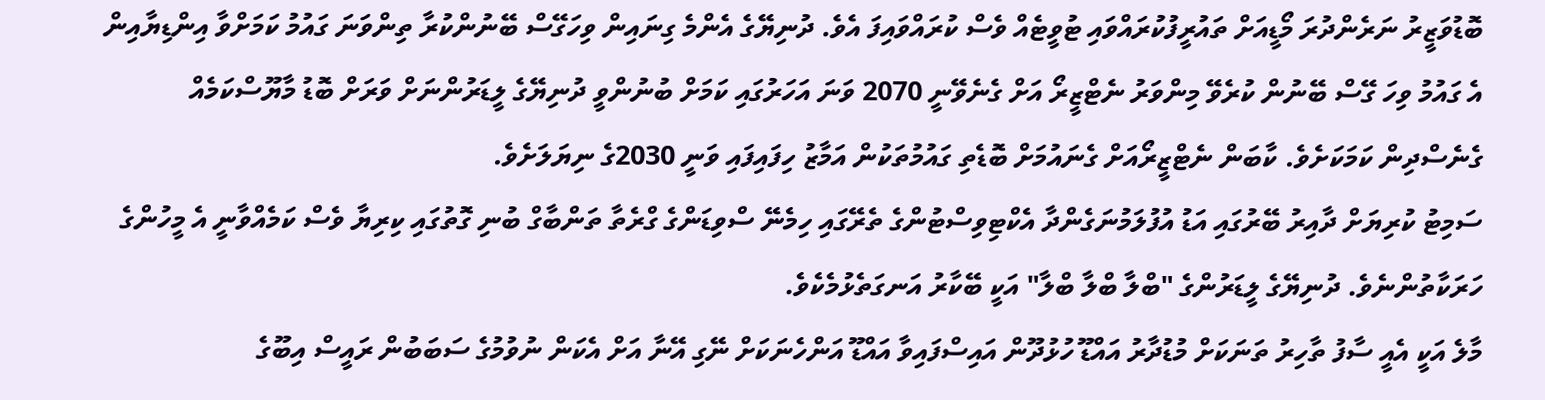ބޮޑުވަޒީރު ނަރެންދުރަ މޯޑީއަށް ތައުރީފުކުރައްވައި ޓުވީޓެއް ވެސް ކުރައްވައިފަ އެވެ. ދުނިޔޭގެ އެންމެ ގިނައިން ވިހަގޭސް ބޭނުންކުރާ ތިންވަނަ ގައުމު ކަމަށްވާ އިންޑިޔާއިން އެ ގައުމު ވިހަ ގޭސް ބޭނުން ކުރެވޭ މިންވަރު ނެޓްޒީރޯ އަށް ގެނެވޭނީ 2070 ވަނަ އަހަރުގައި ކަމަށް ބުނުންވީ ދުނިޔޭގެ ލީޑަރުންނަށް ވަރަށް ބޮޑު މާޔޫސްކަމެއް ގެނެސްދިން ކަމަކަށެވެ. ކާބަން ނެޓްޒީރޯއަށް ގެނައުމަށް ބޮޑެތި ގައުމުތަކުން އަމާޒު ހިފައިފައި ވަނީ 2030ގެ ނިޔަލަށެވެ.
ސަމިޓު ކުރިޔަށް ދާއިރު ބޭރުގައި އަޑު އުފުލަމުނަގެންދާ އެކްޓިވިސްޓުންގެ ތެރޭގައި ހިމެނޭ ސްވިޑަންގެ ގްރެތާ ތަންބާގް ބުނި ގޮތުގައި ކިރިޔާ ވެސް ކަމެއްވާނީ އެ މީހުންގެ ހަރަކާތުންނެވެ. ދުނިޔޭގެ ލީޑަރުންގެ "ބްލާ ބްލާ ބްލާ" އަކީ ބޭކާރު އަނގަތެޅުމެކެވެ.
މާލެ އަކީ އެއީ ސާފު ތާހިރު ތަނަކަށް މުޑުދާރު އައްޑޫ ހުޅުދޫން އައިސްފައިވާ އައްޑޫ އަންހެނަކަށް ނޭގި އޭނާ އަށް އެކަން ނުވުމުގެ ސަބަބުން ރައީސް އިބޫގެ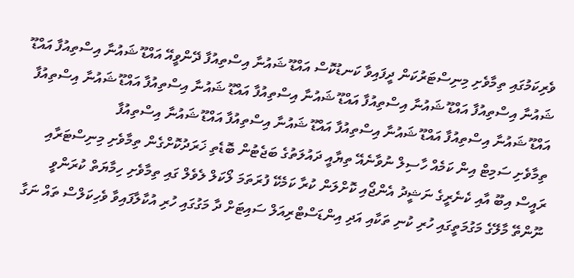ވެރިކަމުގައި ތިމާވެށި މިނިސްޓަރުކަން ދީފައިވާ ކަނޑުކޮސް އައްޑޫ ޝައުނާ އިސްތިއުފާ ދޭންވީއޭ އައްޑޫ ޝައުނާ އިސްތިއުފާ އައްޑޫ ޝައުނާ އިސްތިއުފާ އައްޑޫ ޝައުނާ އިސްތިއުފާ އައްޑޫ ޝައުނާ އިސްތިއުފާ އައްޑޫ ޝައުނާ އިސްތިއުފާ އައްޑޫ ޝައުނާ އިސްތިއުފާ އައްޑޫ ޝައުނާ އިސްތިއުފާ އައްޑޫ ޝައުނާ އިސްތިއުފާ އައްޑޫ ޝައުނާ އިސްތިއުފާ އައްޑޫ ޝައުނާ އިސްތިއުފާ
ތިމާވެށި ސަމިޓް އިން ކަމެއް ހާސިލް ނުވާނެއޭ ތިޔާއީ ދައުލަތުގެ ބަޖެޓުން ބޮޑެތި ޚަރަދުކޮށްގެން ތިމާވެށި މިނިސްޓަރާއި ރައީސް އިބޫ އާއި ކެނެރީގެ ނަޝީދު އެންޖޯއި ކޮށްލަން ކުރާ ކަމެކޭ ފުރަތަމަ ލޯކަލް ލެވެލް ގައި ތިމާވެށި ހިމާޔަތް ކުރަންވީ ނޫންތޭ މާލޭގެ މަގުމަތީގައި ހުރި ކުނި ތަކާއި އަދި އިންޑަސްޓްރިއަލް ސައިޓަށް ދާ މަގުގައި ހުރި އުކާލާފައިވާ ވެހިކަލްސް ތައް ނަގާ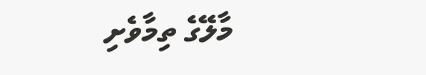މާލޭގެ ތިމާވެށި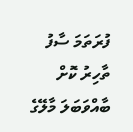ފުރަތަމަ ސާފު ތާހިރު ކޮށް ބާއްވަބަލަ މާލޭގެ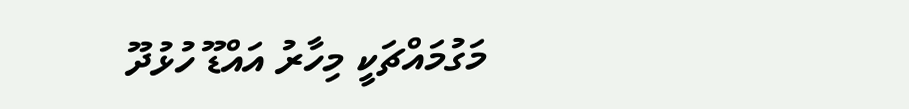މަގުމައްޗަކީ މިހާރު އައްޑޫ ހުޅުދޫ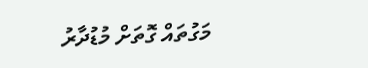މަގުތައް ގޮތަށް މުޑުދާރު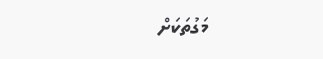މަގުތަކަށް